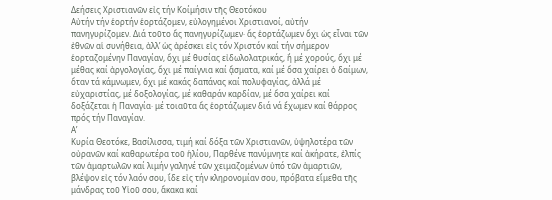Δεήσεις Χριστιανῶν εἰς τήν Κοίμήσιν τῆς Θεοτόκου
Αὐτήν τήν ἑορτήν ἑορτάζομεν, εὐλογημένοι Χριστιανοί, αὐτήν πανηγυρίζομεν. Διά τοῦτο ἄς πανηγυρίζωμεν· ἄς ἑορτάζωμεν ὄχι ὡς εἶναι τῶν ἐθνῶν αἱ συνήθεια, ἀλλ’ ὡς ἀρέσκει εἰς τόν Χριστόν καί τήν σήμερον ἑορταζομένην Παναγίαν, ὄχι μέ θυσίας εἰδωλολατρικάς, ἤ μέ χορούς, ὄχι μέ μέθας καί ἀργολογίας, ὄχι μέ παίγνια καί ᾄσματα, καί μέ ὅσα χαίρει ὁ δαίμων, ὅταν τά κάμνωμεν, ὄχι μέ κακάς δαπάνας καί πολυφαγίας, ἀλλά μέ εὐχαριστίας, μέ δοξολογίας, μέ καθαράν καρδίαν, μέ ὅσα χαίρει καί δοξάζεται ἡ Παναγία· μέ τοιαῦτα ἄς ἑορτάζωμεν διά νά ἔχωμεν καί θάρρος πρός τήν Παναγίαν.
Α’
Κυρία Θεοτόκε, Βασίλισσα, τιμή καί δόξα τῶν Χριστιανῶν, ὑψηλοτέρα τῶν οὐρανῶν καί καθαρωτέρα τοῦ ἡλίου, Παρθένε πανύμνητε καί ἀκήρατε, ἐλπίς τῶν ἁμαρτωλῶν καί λιμήν γαληνέ τῶν χειμαζομένων ὑπό τῶν ἁμαρτιῶν, βλέψον εἰς τόν λαόν σου, ἴδε εἰς τήν κληρονομίαν σου, πρόβατα εἴμεθα τῆς μάνδρας τοῦ Υἱοῦ σου, ἄκακα καί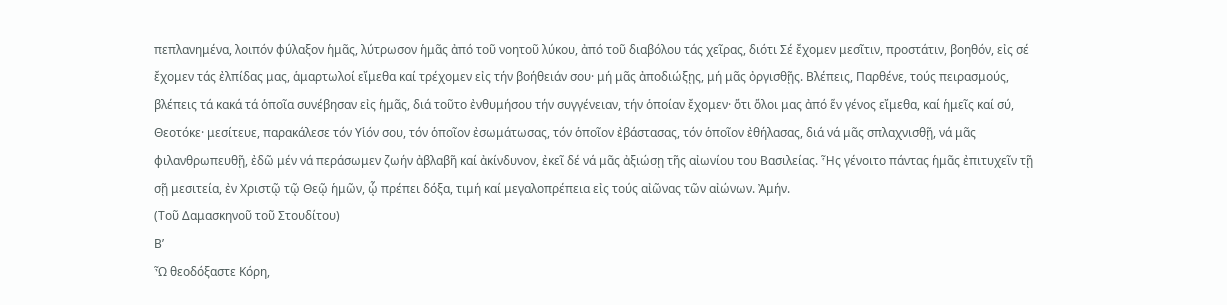πεπλανημένα, λοιπόν φύλαξον ἡμᾶς, λύτρωσον ἡμᾶς ἀπό τοῦ νοητοῦ λύκου, ἀπό τοῦ διαβόλου τάς χεῖρας, διότι Σέ ἔχομεν μεσῖτιν, προστάτιν, βοηθόν, εἰς σέ ἔχομεν τάς ἐλπίδας μας, ἁμαρτωλοί εἴμεθα καί τρέχομεν εἰς τήν βοήθειάν σου· μή μᾶς ἀποδιώξῃς, μή μᾶς ὀργισθῇς. Βλέπεις, Παρθένε, τούς πειρασμούς, βλέπεις τά κακά τά ὁποῖα συνέβησαν εἰς ἡμᾶς, διά τοῦτο ἐνθυμήσου τήν συγγένειαν, τήν ὁποίαν ἔχομεν· ὅτι ὅλοι μας ἀπό ἕν γένος εἴμεθα, καί ἡμεῖς καί σύ, Θεοτόκε· μεσίτευε, παρακάλεσε τόν Υἱόν σου, τόν ὁποῖον ἐσωμάτωσας, τόν ὁποῖον ἐβάστασας, τόν ὁποῖον ἐθήλασας, διά νά μᾶς σπλαχνισθῇ, νά μᾶς φιλανθρωπευθῇ, ἐδῶ μέν νά περάσωμεν ζωήν ἀβλαβῆ καί ἀκίνδυνον, ἐκεῖ δέ νά μᾶς ἀξιώσῃ τῆς αἰωνίου του Βασιλείας. Ἧς γένοιτο πάντας ἡμᾶς ἐπιτυχεῖν τῇ σῇ μεσιτεία, ἐν Χριστῷ τῷ Θεῷ ἡμῶν, ᾧ πρέπει δόξα, τιμή καί μεγαλοπρέπεια εἰς τούς αἰῶνας τῶν αἰώνων. Ἀμήν.
(Τοῦ Δαμασκηνοῦ τοῦ Στουδίτου)
Β’
Ὦ θεοδόξαστε Κόρη,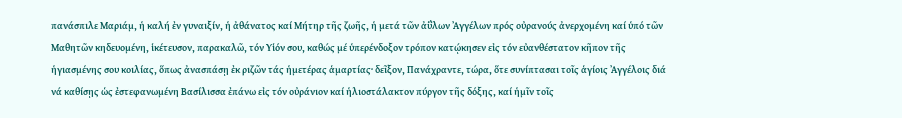πανάσπιλε Μαριάμ, ἡ καλή ἐν γυναιξίν, ἡ ἀθάνατος καί Μήτηρ τῆς ζωῆς, ἡ μετά τῶν ἀΰλων Ἀγγέλων πρός οὐρανούς ἀνερχομένη καί ὑπό τῶν Μαθητῶν κηδευομένη, ἱκέτευσον, παρακαλῶ, τόν Υἱόν σου, καθώς μέ ὑπερένδοξον τρόπον κατῴκησεν εἰς τόν εὐανθέστατον κῆπον τῆς ἡγιασμένης σου κοιλίας, ὅπως ἀνασπάσῃ ἐκ ριζῶν τάς ἡμετέρας ἁμαρτίας· δεῖξον, Πανάχραντε, τώρα, ὅτε συνίπτασαι τοῖς ἁγίοις Ἀγγέλοις διά νά καθίσῃς ὡς ἐστεφανωμένη Βασίλισσα ἐπάνω εἰς τόν οὐράνιον καί ἡλιοστάλακτον πύργον τῆς δόξης, καί ἡμῖν τοῖς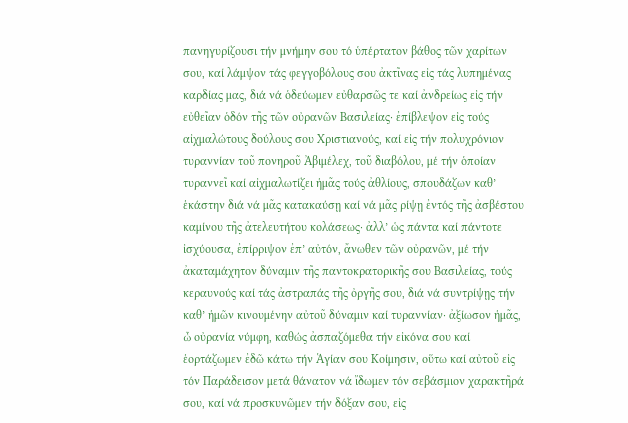πανηγυρίζουσι τήν μνήμην σου τό ὑπέρτατον βάθος τῶν χαρίτων σου, καί λάμψον τάς φεγγοβόλους σου ἀκτῖνας εἰς τάς λυπημένας καρδίας μας, διά νά ὁδεύωμεν εὐθαρσῶς τε καί ἀνδρείως εἰς τήν εὐθεῖαν ὁδόν τῆς τῶν οὐρανῶν Βασιλείας· ἐπίβλεψον εἰς τούς αἰχμαλώτους δούλους σου Χριστιανούς, καί εἰς τήν πολυχρόνιον τυραννίαν τοῦ πονηροῦ Ἀβιμέλεχ, τοῦ διαβόλου, μέ τήν ὁποίαν τυραννεῖ καί αἰχμαλωτίζει ἡμᾶς τούς ἀθλίους, σπουδάζων καθ’ ἑκάστην διά νά μᾶς κατακαύσῃ καί νά μᾶς ρίψῃ ἐντός τῆς ἀσβέστου καμίνου τῆς ἀτελευτήτου κολάσεως· ἀλλ’ ὡς πάντα καί πάντοτε ἰσχύουσα, ἐπίρριψον ἐπ’ αὐτόν, ἄνωθεν τῶν οὐρανῶν, μέ τήν ἀκαταμάχητον δύναμιν τῆς παντοκρατορικῆς σου Βασιλείας, τούς κεραυνούς καί τάς ἀστραπάς τῆς ὀργῆς σου, διά νά συντρίψῃς τήν καθ’ ἡμῶν κινουμένην αὐτοῦ δύναμιν καί τυραννίαν· ἀξίωσον ἡμᾶς, ὦ οὐρανία νύμφη, καθώς ἀσπαζόμεθα τήν εἰκόνα σου καί ἑορτάζωμεν ἐδῶ κάτω τήν Ἁγίαν σου Κοίμησιν, οὕτω καί αὐτοῦ εἰς τόν Παράδεισον μετά θάνατον νά ἴδωμεν τόν σεβάσμιον χαρακτῆρά σου, καί νά προσκυνῶμεν τήν δόξαν σου, εἰς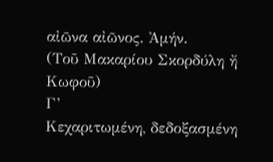αἰῶνα αἰῶνος. Ἀμήν.
(Τοῦ Μακαρίου Σκορδύλη ἤ Κωφοῦ)
Γ’
Κεχαριτωμένη, δεδοξασμένη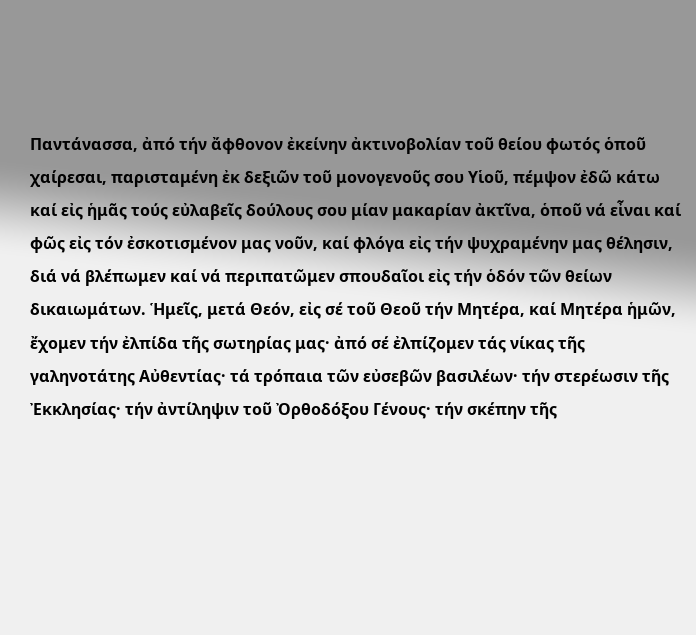Παντάνασσα, ἀπό τήν ἄφθονον ἐκείνην ἀκτινοβολίαν τοῦ θείου φωτός ὁποῦ χαίρεσαι, παρισταμένη ἐκ δεξιῶν τοῦ μονογενοῦς σου Υἱοῦ, πέμψον ἐδῶ κάτω καί εἰς ἡμᾶς τούς εὐλαβεῖς δούλους σου μίαν μακαρίαν ἀκτῖνα, ὁποῦ νά εἶναι καί φῶς εἰς τόν ἐσκοτισμένον μας νοῦν, καί φλόγα εἰς τήν ψυχραμένην μας θέλησιν, διά νά βλέπωμεν καί νά περιπατῶμεν σπουδαῖοι εἰς τήν ὁδόν τῶν θείων δικαιωμάτων. Ἡμεῖς, μετά Θεόν, εἰς σέ τοῦ Θεοῦ τήν Μητέρα, καί Μητέρα ἡμῶν, ἔχομεν τήν ἐλπίδα τῆς σωτηρίας μας· ἀπό σέ ἐλπίζομεν τάς νίκας τῆς γαληνοτάτης Αὐθεντίας· τά τρόπαια τῶν εὐσεβῶν βασιλέων· τήν στερέωσιν τῆς Ἐκκλησίας· τήν ἀντίληψιν τοῦ Ὀρθοδόξου Γένους· τήν σκέπην τῆς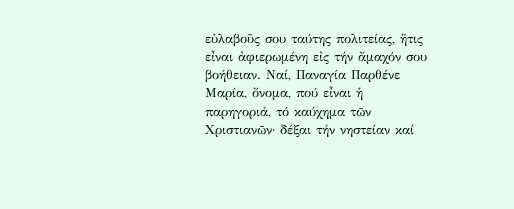εὐλαβοῦς σου ταύτης πολιτείας, ἥτις εἶναι ἀφιερωμένη εἰς τήν ἄμαχόν σου βοήθειαν. Ναί, Παναγία Παρθένε Μαρία, ὄνομα, πού εἶναι ἡ παρηγοριά, τό καύχημα τῶν Χριστιανῶν· δέξαι τήν νηστείαν καί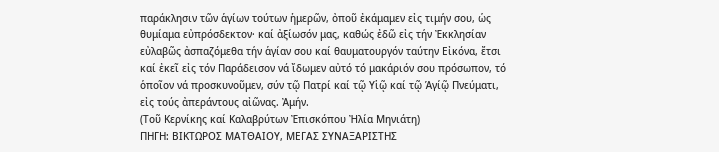παράκλησιν τῶν ἁγίων τούτων ἡμερῶν, ὀποῦ ἐκάμαμεν εἰς τιμήν σου, ὡς θυμίαμα εὐπρόσδεκτον· καί ἀξίωσόν μας, καθώς ἐδῶ εἰς τήν Ἐκκλησίαν εὐλαβῶς ἀσπαζόμεθα τήν ἁγίαν σου καί θαυματουργόν ταύτην Εἰκόνα, ἔτσι καί ἐκεῖ εἰς τόν Παράδεισον νά ἴδωμεν αὐτό τό μακάριόν σου πρόσωπον, τό ὁποῖον νά προσκυνοῦμεν, σύν τῷ Πατρί καί τῷ Υἱῷ καί τῷ Ἁγίῷ Πνεύματι, εἰς τούς ἀπεράντους αἰῶνας. Ἀμήν.
(Τοῦ Κερνίκης καί Καλαβρύτων Ἐπισκόπου Ἠλία Μηνιάτη)
ΠΗΓΗ: ΒΙΚΤΩΡΟΣ ΜΑΤΘΑΙΟΥ, ΜΕΓΑΣ ΣΥΝΑΞΑΡΙΣΤΗΣ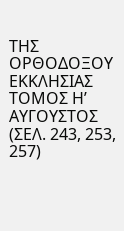ΤΗΣ ΟΡΘΟΔΟΞΟΥ ΕΚΚΛΗΣΙΑΣ ΤΟΜΟΣ Η’ ΑΥΓΟΥΣΤΟΣ (ΣΕΛ. 243, 253, 257)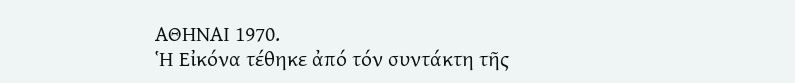ΑΘΗΝΑΙ 1970.
Ἡ Εἰκόνα τέθηκε ἀπό τόν συντάκτη τῆς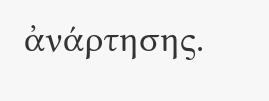ἀνάρτησης.